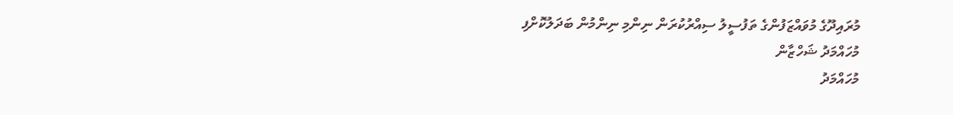މުރައިދޫގެ މުވައްޒަފުންގެ ތަފުސީލު ސިއްރުކުރަން ނިންމި ނިންމުން ބަދަލުކޮށްފި
މުހައްމަދު ޝަހްޒާން
މުހައްމަދު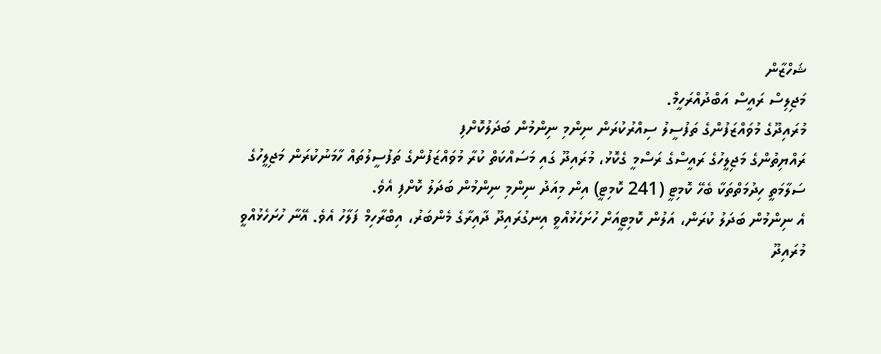ޝަހްޒާން
މަޖިލިސް ރައީސް އަބްދުއްރަހީމް.
މުރައިދޫގެ މުވައްޒަފުންގެ ތަފުސީލު ސިއްރުކުރަން ނިންމި ނިންމުން ބަދަލުކޮށްފި
ރައްޔިތުންގެ މަޖިލީހުގެ ރައީސްގެ ރަސްމީ ގެކޮޅު، މުރައިދޫ ގައި މަސައްކަތް ކުރާ މުވައްޒަފުންގެ ތަފުސީލުތައް ހާމަނުކުރަން މަޖިލީހުގެ ސަލާމަތީ ހިދުމަތްތަކާ ބެހޭ ކޮމިޓީ (241 ކޮމިޓީ) އިން މިއަދު ނިންމި ނިންމުން ބަދަލު ކޮށްފި އެވެ.
އެ ނިންމުން ބަދަލު ކުރަން، އަލުން ކޮމިޓީއަށް ހުށަހެޅުއްވީ އިނގުރައިދޫ ދާއިރާގެ މެންބަރު، އިބްރާހިމް ފަލާހު އެވެ. އޭނާ ހުށަހެޅުއްވީ މުރައިދޫ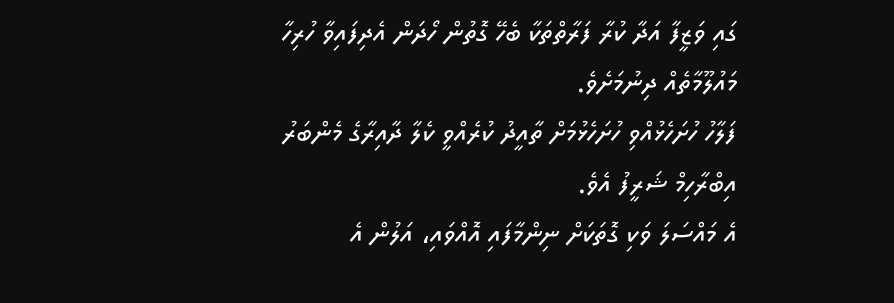ގައި ވަޒީފާ އަދާ ކުރާ ފަރާތްތަކާ ބެހޭ ގޮތުން ހޯދަން އެދިފައިވާ ހުރިހާ މައުލޫމާތެއް ދިނުމަށެވެ.
ފަލާހު ހުށަހެޅުއްވި ހުށަހެޅުމަށް ތާއީދު ކުރެއްވީ ކެލާ ދާއިރާގެ މެންބަރު އިބްރާހިމް ޝަރީފު އެވެ.
އެ މައްސަލަ ވަކި ގޮތަކަށް ނިންމާފައި އޮއްވައި، އަލުން އެ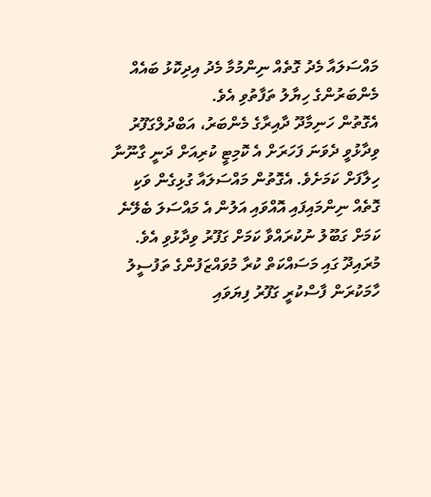މައްސަލައާ މެދު ގޮތެއް ނިންމުމާ މެދު އިދިކޮޅު ބައެއް މެންބަރުންގެ ހިޔާލު ތަފާތުވި އެވެ.
އެގޮތުން ހަނިމާދޫ ދާއިރާގެ މެންބަރު، އަބްދުލްގަފޫރު ވިދާޅުވީ ދެވަނަ ފަހަރަށް އެ ކޮމިޓީ ކުރިއަށް ދަނީ ގާނޫނާ ހިލާފަށް ކަމަށެވެ. އެގޮތުން މައްސަލައާ ގުޅިގެން ވަކި ގޮތެއް ނިންމައިފައި އޮއްވައި އަލުން އެ މައްސަލަ ބެލޭނެ ކަމަށް ގަބޫލު ނުކުރައްވާ ކަމަށް ގަފޫރު ވިދާޅުވި އެވެ.
މުރައިދޫ ގައި މަސައްކަތް ކުރާ މުވައްޒަފުންގެ ތަފުސީލު ހާމަކުރަން ފާސްކުރީ ގަފޫރު ފިޔަވައި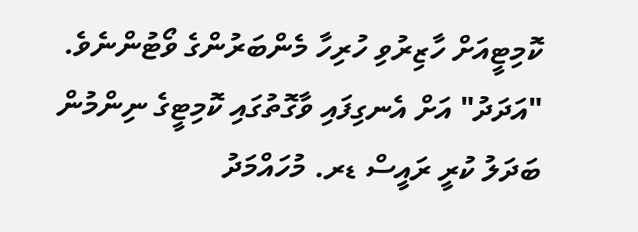ކޮމިޓީއަށް ހާޒިރުވި ހުރިހާ މެންބަރުންގެ ވޯޓުންނެވެ.
"އަދަދު" އަށް އެނގިފައި ވާގޮތުގައި ކޮމިޓީގެ ނިންމުން ބަދަލު ކުރީ ރައީސް ޑރ. މުހައްމަދު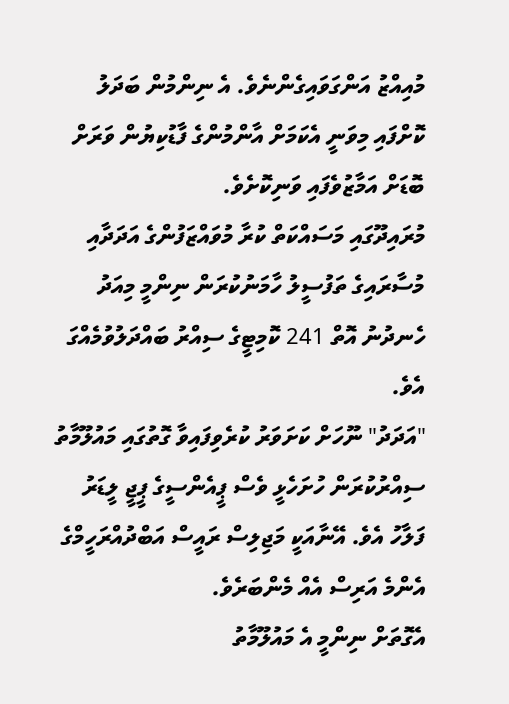މުއިއްޒު އަންގަވައިގެންނެވެ. އެ ނިންމުން ބަދަލު ކޮށްފައި މިވަނީ އެކަމަށް އާންމުންގެ ފާޑުކިޔުން ވަރަށް ބޮޑަށް އަމާޒުވެފައި ވަނިކޮށެވެ.
މުރައިދޫގައި މަސައްކަތް ކުރާ މުވައްޒަފުންގެ އަދަދާއި މުސާރައިގެ ތަފުސީލު ހާމަނުކުރަން ނިންމީ މިއަދު ހެނދުނު އޮތް 241 ކޮމިޓީގެ ސިއްރު ބައްދަލުވުމެއްގަ އެވެ.
"އަދަދު" ނޫހަށް ކަށަވަރު ކުރެވިފައިވާ ގޮތުގައި މައުލޫމާތު ސިއްރުކުރަން ހުށަހެޅީ ވެސް ޕީއެންސީގެ ޕީޖީ ލީޑަރު ފަލާހު އެވެ. އޭނާއަކީ މަޖިލިސް ރައީސް އަބްދުއްރަހީމްގެ އެންމެ އަރިސް އެއް މެންބަރެވެ.
އެގޮތަށް ނިންމީ އެ މައުލޫމާތު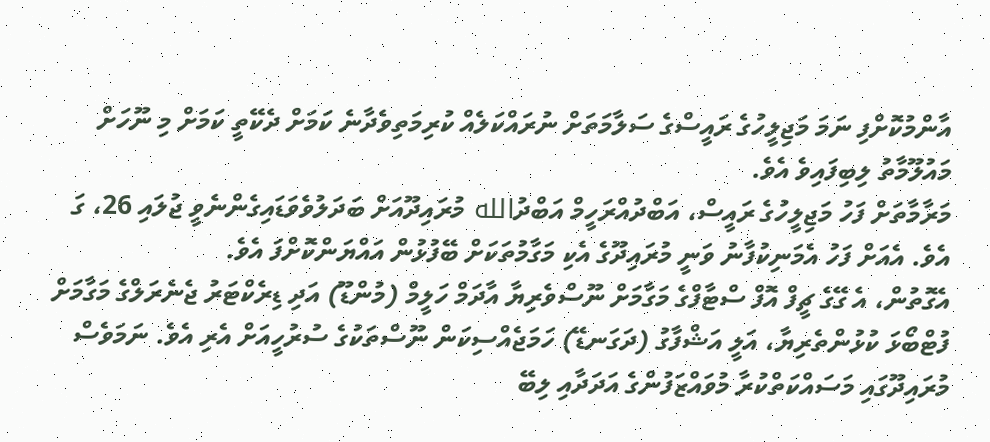އާންމުކޮށްފި ނަމަ މަޖިލީހުގެ ރައީސްގެ ސަލާމަތަށް ނުރައްކަލެއް ކުރިމަތިވެދާނެ ކަމަށް ދެކޭތީ ކަމަށް މި ނޫހަށް މައުލޫމާތު ލިބިފައިވެ އެވެ.
މަރާމާތަށް ފަހު މަޖިލީހުގެ ރައީސް، އަބްދުއްރަހީމް އަބްދުالله މުރައިދޫއަށް ބަދަލުވެވަޑައިގެންނެވީ ޖުލައި 26، ގަ އެވެ. އެއަށް ފަހު އެމަނިކުފާނު ވަނީ މުރައިދޫގެ އެކި މަގާމުތަކަށް ބޭފުޅުން އައްޔަންކޮށްފަ އެވެ.
އެގޮތުން، އެ ގޭގެ ޗީފް އޮފް ސްޓާފްގެ މަގާމަށް ނޫސްވެރިޔާ އާދަމް ހަލީމް (މުންޑޫ) އަދި ޑިރެކްޓަރު ޖެނެރަލްގެ މަގާމަށް ފުޓްބޯޅަ ކުޅުންތެރިޔާ، އަލީ އަޝްފާގު (ދަގަނޑޭ) ހަމަޖެއްސިކަން ނޫސްތަކުގެ ސުރުހީއަށް އެރި އެވެ. ނަމަވެސް މުރައިދޫގައި މަސައްކަތްކުރާ މުވައްޒަފުންގެ އަދަދާއި ލިބޭ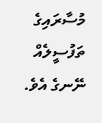މުސާރައިގެ ތަފުސީލެއް ނޭނގެ އެވެ.